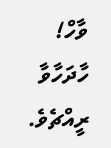ވާހް! ހާދަހާވާ ރީއްޗެވެ.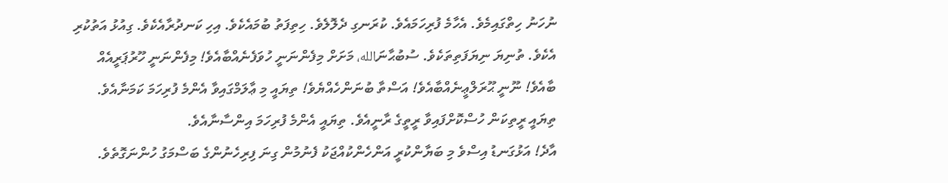ނުހަނު ހިތްގައިމެވެ. އެހާމެ ފުރިހަމައެވެ. ކުރަނގި ދެލޮލެވެ. ހިތިފަތު ބުމައެކެވެ. އިހި ކަނދުރާއެކެވެ. ގިއުޅު އަތުކުރި އެކެވެ. ތުނިޔަ ނިޔަފަތިތަކެވެ. ސުބުޙާނަالله، މަށަށް މިފެންނަނީ ހުވަފެނެއްބާއެވެ! މިފެންނަނީ ހޫރުޕަރީއެއް ބާއެވެ! ނޫނީ ޙޫރަލްޢީނެއްބާއެވެ! އަސްތާ ބުނަންހެއްޔެވެ! ތިޔައީ މި ޢާލަމްގައިވާ އެންމެ ފުރިހަމަ ކަމަނާއެވެ. ތިޔައީ ރީތިކަން ހުސްކޮށްފައިވާ ރީތީގެ ރާނީއެވެ. ތިޔައީ އެންމެ ފުރިހަމަ އިންސާނާއެވެ.
އާދެ! އަޅުގަނޑު އިސްވެ މި ބަޔާންކުރީ އަންހެންކުއްޖަކު ފެނުމުން ގިނަ ފިރިހެނުންގެ ބަސްމަގު ހުންނަގޮތެވެ.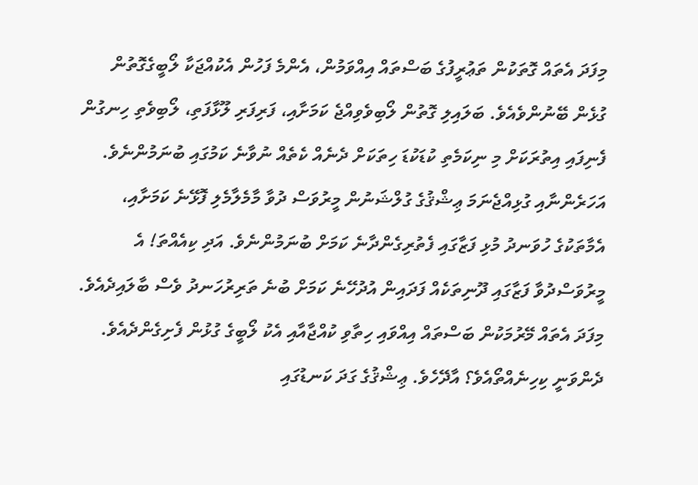މިފަދަ އެތައް ގޮތަކުން ތަޢުރީފުގެ ބަސްތައް އިއްވަމުން، އެންމެ ފަހުން އެކުއްޖަކާ ލޯބީގެގޮތުން ގުޅެން ބޭނުންވެއެވެ. ބަލައިލި ގޮތުން ލޯބިވެވިއްޖެ ކަމަށާއި، ފަރިފަރި ލޫޅާފަތި، ލޯބިވެތި ހިނގުން ފެނިފައި އިތުރަކަށް މި ނިކަމެތި ކުޑަކުޑަ ހިތަކަށް ދެނެއް ކެތެއް ނުވާނެ ކަމުގައި ބުނަމުންނެވެ. އަހަރެންނާއި ގުޅިއްޖެނަމަ ޢިޝްޤުގެ ގުލްޝަނުން މީރުވަސް ދުވާ މާމެލާމެލި ފޮޅޭނެ ކަމަށާއި، އެމާތަކުގެ ހުވަނދު މުޅި ފަޒާގައި ފެތުރިގެންދާނެ ކަމަށް ބުނަމުންނެވެ. އަދި ކިއެއްތަ! އެ މީރުވަސްދުވާ ފަޒާގައި ދޫނިތަކެއް ފަދައިން އުދުހޭނެ ކަމަށް ބުނެ ތަރިރުހަނދު ވެސް ބާލައިދެއެވެ. މިފަދަ އެތައް މޭރުމަކުން ބަސްތައް އިއްވައި ހިތާވި ކުއްޖާއާއި އެކު ލޯބީގެ ގުޅުން ފެށިގެންދެއެވެ.
ދެންވަނީ ކިހިނެއްތޯއެވެ؟ އާދޭހެވެ. ޢިޝްޤުގެ ގަދަ ކަނޑުގައި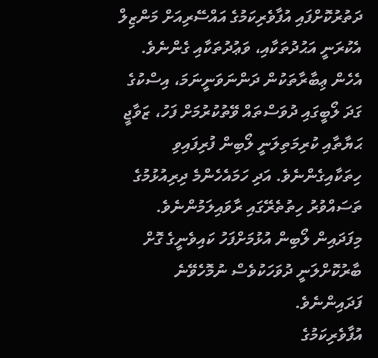ދަތުރުކޮށްފައި އުފާވެރިކަމުގެ އައްސޭރިއަށް މަންޒިލް އެކުރަނީ އަޙުދުތަކާއި، ވަޢުދުތަކާއި ގެންނެވެ. އެހެން ޢިބާރާތަކުން ދަންނަވަނީނަމަ، އިސްކުގެ ގަދަ ލޯބީގައި ދުވަސްތައް ވޭތުކުރުމަށް ފަހު، ޒަވާޖީ ޙަޔާތާއި ކުރިމަތިލަނީ ލޯބިން ފުރިފައިވި ހިތަކާއިގެންނެވެ. އަދި ހަމައެހެންމެ ދިރިއުޅުމުގެ ތަސައްވުރު ހިތުތެރޭގައި ރާވައިލަމުންނެވެ. މިފަދައިން ލޯބިން އުޅުމަށްފަހު ކައިވެނީގެ ގޮށް ބާރުކޮށްލަނީ ދުވަހަކުވެސް ނުމޮހެވޭނެ ފަދައިންނެވެ.
އުފާވެރިކަމުގެ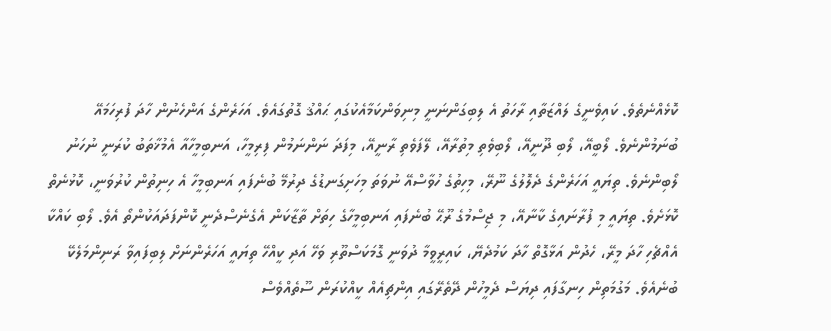ކޮޅެއްނެތެވެ. ކައިވެނީގެ ލައްޒަތާއި ރާހަތު އެ ލިބިގަންނަނީ މިނިވަންކަމާއެކުގައި ޙައްޤު ގޮތުގައެވެ. އަހަރެންގެ އަންހެނުން ހާދަ ފުރިހަމައޭ ބުނަމުންނެވެ. ލޯބީއޭ، ލޯބި ދޫނީއޭ، ލޯބިވެތި މިތުރާއޭ، ލޭފަވެތި ރާނީއޭ، މިފަދަ ނަންނަމުން ފިރިމީހާ، އަނބިމީހާއާ އެމުޚާތަބު ކުރަނީ ނުހަނު ލޯބިންނެވެ. ތިޔައީ އަހަރެންގެ ދެލޮލުގެ ނޫރޭ، މިހިތުގެ ހުވާސްއޭ ނުވަތަ މިހަށިގަނޑުގެ ދިރުމޭ ބުނެފައި އަނބިމީހާ އެ ހިނިތުން ކުރުވަނީ، ކޮޅުނެތް ކޮޅަށެވެ. ތިޔައީ މި ފުރާނައިގެ ކާނާއޭ، މި ޖިސްމުގެ ރޫޙޭ ބުނެފައި އަނބިމީހާގެ ހިތަށް ތާޒާކަން އެގެނެސްދެނީ ކޮންފަދައަކުންތޯ އެވެ. ލޯބި ކައްކާ އެއްޗެހި ހާދަ މީރޭ، ހެދުން އަޅާގޮތް ހާދަ ކަމުދެޔޭ، ކައިރީވީމާ ދުވަނީ ގޮމަކަސްތޫރި ވަހޭ އަދި ކީއްހޭ ތިޔައީ އަހަރެންނަށް ލިބިފައިވާ ރަނިންމަލެކޭ ބުނެއެވެ. މަގުމަތިން ހިނގާފައި ދިޔަސް ދެމީހުން ދޭތެރޭގައި އިންޗިއެއް ކީއްކުރަން ސޫތެއްވެސް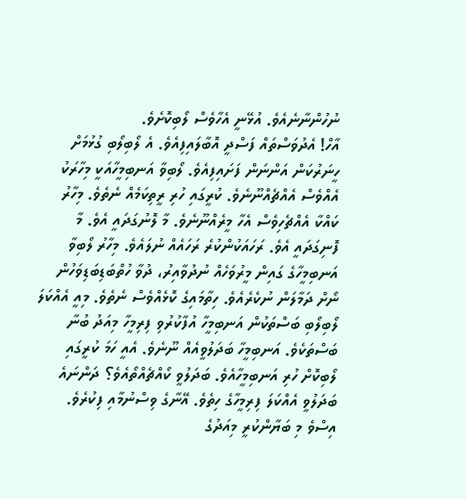ނުހުންނާނެއެވެ. އުޅޭނީ އެހާވެސް ލޯބިކޮށެވެ.
އާހް! އެދުވަސްތައް ފަސްދީ އޮބާލައިފިއެވެ. އެ ލޯބިލޯބި ގުޅުމަށް ހީނަރުކަން އަންނަން ފަށައިފިއެވެ. ލޯބިވާ އަނބިމީހާއަކީ މިހާރަކު އެއްވެސް އެއްޗެއްނޫނެވެ. ކުރީގައި ހުރި ރީތިކަމެއް ނެތެވެ. މިހާރު ކައްކާ އެއްޗެހިވެސް އެހާ މީރެއްނޫނެވެ. މާ ލޮނުގަދައީ އެވެ. މާ ފޮނިގަދައީ އެވެ. ރަހައަކުންކުރެ ރަހައެއް ނުލައެވެ. މިހާރު ލޯބިވާ އަނބިމީހާގެ ގައިން މީރުވަހެއް ނުދުވާއިރު، ދުވާ ހުތްބަޑިބަޑިވަހުން ނޯށް ދަމާލަން ނުކެރެއެވެ. ހިތާމައިގެ ކޮޅެއްވެސް ނެތެވެ. މިއީ އެއްކަލަ ލޯބިލޯބި ބަސްތަކުން އަނބިމީހާ އުފާކުރުވި ފިރިމީހާ މިއަދު ބުނާ ބަސްތަކެވެ. އަނބިމީހާ ބަދަލުވީއެއް ނޫނެވެ. އެއީ ހަމަ ކުރީގައި ލޯބިކޮށް ހުރި އަނބިމީހާއެވެ. ބަދަލުވީ ކޯއްޗެއްތޯއެވެ؟ ދަންނައެ ބަދަލުވީ އެއްކަލަ ފިރިމީހާގެ ހިތެވެ. އޭނާގެ ވިސްނުމާއި ފިކުރެވެ.
އިސްވެ މި ބަޔާންކުރީ މިއަދުގެ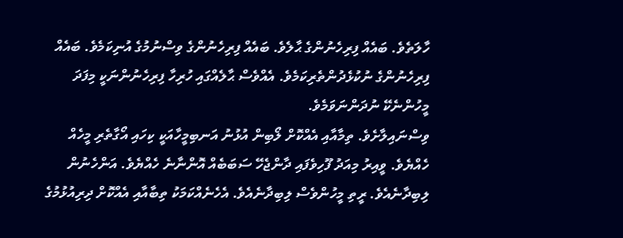ހާލަތެވެ. ބައެއް ފިރިހެނުންގެ ޙާލެވެ. ބައެއް ފިރިހެނުންގެ ވިސްނުމުގެ އުނިކަމެވެ. ބައެއް ފިރިހެނުންގެ ނުކުޅެދުންތެރިކަމެވެ. އެއްވެސް ޙާލެއްގައި ހުރިހާ ފިރިހެނުންނަކީ މިފަދަ މީހުންނެކޭ ނުދަންނަވަމެވެ.
ވިސްނައިލާށެވެ. ތިމާއާއި އެއްކޮށް ލޯބިން އުޅުނު އަނބިމީހާއަކީ ކިހައި އޯގާތެރި މީހެއް ހެއްޔެވެ. ވީއިރު މިއަދު ފޫހިވެފައި ދާންޖެހޭ ސަބަބެއް އޮންނާނެ ހެއްޔެވެ. އަންހެނުން ލިބިދާނެއެވެ. ރީތި މީހުންވެސް ލިބިދާނެއެވެ. އެހެނެއްކަމަކު ތިބާއާއި އެއްކޮށް ދިރިއުޅުމުގެ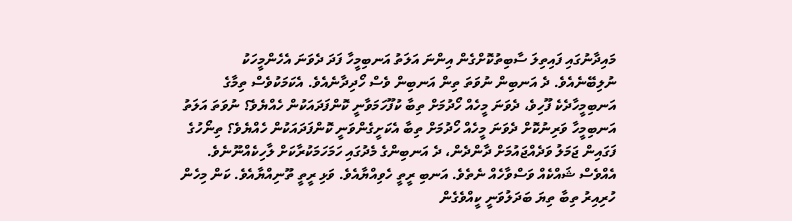މައިދާނުގައި ފައިތިލަ ސާބިތުކޮށްގެން އިންނަ އަލަތު އަނބިމީހާ ފަދަ ދެވަނަ އެހެންމީހަކު ނުލިބޭނެއެވެ. ދެ އަނބިން ނުވަތަ ތިން އަނބިން ވެސް ހޯދިދާނެއެވެ. އެކަމަކުވެސް ތިމާގެ އަނބިމީހާދެކެ ފޫހިވެ، ދެވަނަ މީހެއް ހޯދުމަށް ތިބާ ކުފޫހަމަވާނީ ކޮންފަދައަކުން ހެއްޔެވެ؟ ނުވަތަ އަލަތު އަނބިމީހާ ވަރިނުކޮށް ދެވަނަ މީހެއް ހޯދުމަށް ތިބާ އެކަށީގެންވަނީ ކޮންފަދައަކުން ހެއްޔެވެ؟ ތިނޯހުގެ ފަގައިން ޖަމަލު ވަދެއްޖައުމަށް ދާންދެން، ދެ އަނބިންގެ މެދުގައި ހަމަހަމަކުރާކަށް ލާހިކެއްނޫނެވެ.
އެއްވެސް ޝައްކެއް ވަސްވާހެއް ނެތެވެ. އަނބި ރީތީ ހެވިއްޔާއެވެ. ވަޅި ރީތީ ތޫނިއްޔާއެވެ. ކަން މިހެން ހުރިއިރު ތިބާ ތިޔަ ބަދަލުވަނީ ކީއްވެގެން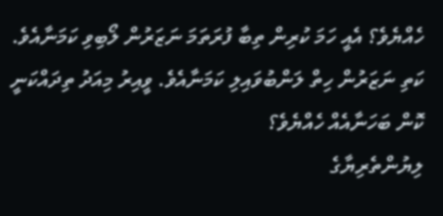ހެއްޔެވެ؟ އެއީ ހަމަ ކުރިން ތިބާ ފުރަތަމަ ނަޒަރުން ލޯބިވި ކަމަނާއެވެ. ކަތި ނަޒަރުން ހިތް ލަންބުވައިލި ކަމަނާއެވެ. ވީއިރު މިއަދު ތިދައްކަނީ ކޮން ބަހަނާއެއް ހެއްޔެވެ؟
ލިޔުންތެރިޔާގެ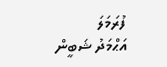ފުރަމަލަ
އަޙްމަދު ޝަބީން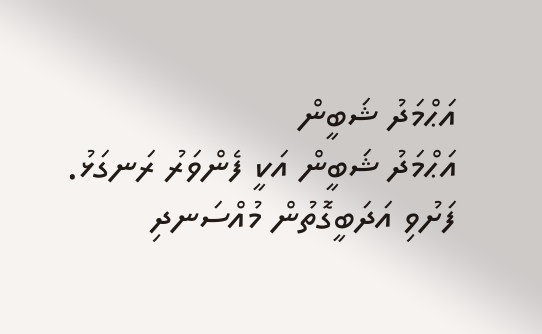އަޙްމަދު ޝަބީން
އަޙްމަދު ޝަބީން އަކީ ފެންވަރު ރަނގަޅު. ފަށުވި އަދަބީގޮތުން މުއްސަނދި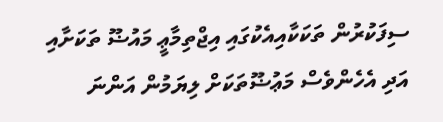ސިފަކުރުން ތަކަކާއިއެކުގައި އިޖްތިމާޢީ މައުޟޫ ތަކަށާއި އަދި އެހެންވެސް މަޢުޟޫތަކަށް ލިޔަމުން އަންނަ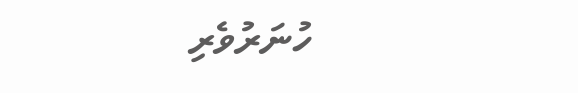ހުނަރުވެރި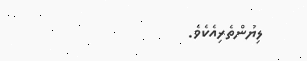ލިޔުންތެރިއެކެވެ.